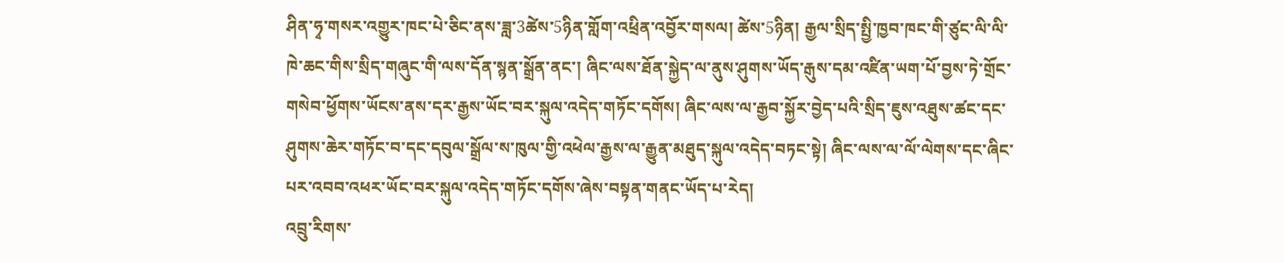ཤིན་ཧྭ་གསར་འགྱུར་ཁང་པེ་ཅིང་ནས་ཟླ་3ཚེས་5ཉིན་གློག་འཕྲིན་འབྱོར་གསལ། ཚེས་5ཉིན། རྒྱལ་སྲིད་སྤྱི་ཁྱབ་ཁང་གི་ཙུང་ལི་ལི་ཁེ་ཆང་གིས་སྲིད་གཞུང་གི་ལས་དོན་སྙན་སྒྲོན་ནང་། ཞིང་ལས་ཐོན་སྐྱེད་ལ་ནུས་ཤུགས་ཡོད་རྒུས་དམ་འཛིན་ཡག་པོ་བྱས་ཏེ་གྲོང་གསེབ་ཕྱོགས་ཡོངས་ནས་དར་རྒྱས་ཡོང་བར་སྐུལ་འདེད་གཏོང་དགོས། ཞིང་ལས་ལ་རྒྱབ་སྐྱོར་བྱེད་པའི་སྲིད་ཇུས་འཐུས་ཚང་དང་ཤུགས་ཆེར་གཏོང་བ་དང་དབུལ་སྒྲོལ་ས་ཁུལ་གྱི་འཕེལ་རྒྱས་ལ་རྒྱུན་མཐུད་སྐུལ་འདེད་བཏང་སྟེ། ཞིང་ལས་ལ་ལོ་ལེགས་དང་ཞིང་པར་འབབ་འཕར་ཡོང་བར་སྐུལ་འདེད་གཏོང་དགོས་ཞེས་བསྟན་གནང་ཡོད་པ་རེད།
འབྲུ་རིགས་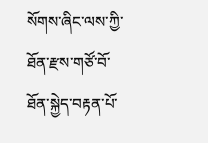སོགས་ཞིང་ལས་ཀྱི་ཐོན་རྫས་གཙོ་བོ་ཐོན་སྐྱེད་བརྟན་པོ་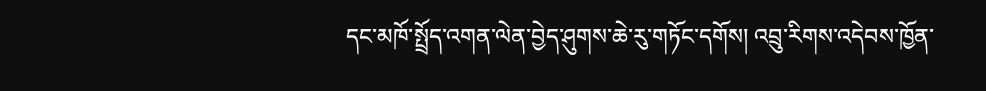དང་མཁོ་སྤྲོད་འགན་ལེན་བྱེད་ཤུགས་ཆེ་རུ་གཏོང་དགོས། འབྲུ་རིགས་འདེབས་ཁྱོན་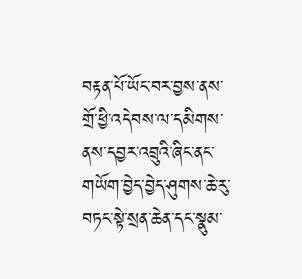བརྟན་པོ་ཡོང་བར་བྱས་ནས་གྲོ་ཕྱི་འདེབས་ལ་དམིགས་ནས་དབྱར་འབྲུའི་ཞིང་ནང་གཡོག་བྱེད་བྱེད་ཤུགས་ཆེ་རུ་བཏང་སྟེ་སྲན་ཆེན་དང་སྣུམ་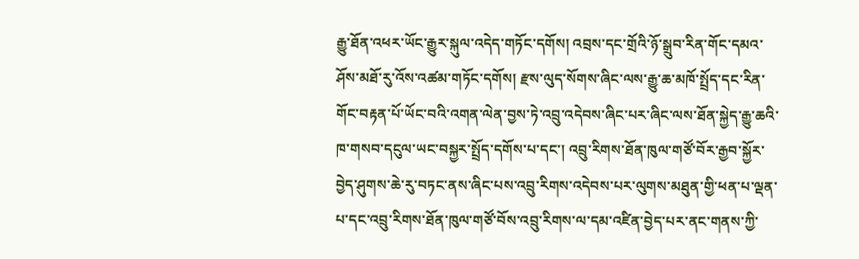རྒྱུ་ཐོན་འཕར་ཡོང་རྒྱུར་སྐུལ་འདེད་གཏོང་དགོས། འབྲས་དང་གྲོའི་ཉོ་སྒྲུབ་རིན་གོང་དམའ་ཤོས་མཐོ་རུ་འོས་འཚམ་གཏོང་དགོས། རྫས་ལུད་སོགས་ཞིང་ལས་རྒྱུ་ཆ་མཁོ་སྤྲོད་དང་རིན་གོང་བརྟན་པོ་ཡོང་བའི་འགན་ལེན་བྱས་ཏེ་འབྲུ་འདེབས་ཞིང་པར་ཞིང་ལས་ཐོན་སྐྱེད་རྒྱུ་ཆའི་ཁ་གསབ་དངུལ་ཡང་བསྐྱར་སྤྲོད་དགོས་པ་དང་། འབྲུ་རིགས་ཐོན་ཁུལ་གཙོ་བོར་རྒྱབ་སྐྱོར་བྱེད་ཤུགས་ཆེ་རུ་བཏང་ནས་ཞིང་པས་འབྲུ་རིགས་འདེབས་པར་ལུགས་མཐུན་གྱི་ཕན་པ་ལྡན་པ་དང་འབྲུ་རིགས་ཐོན་ཁུལ་གཙོ་བོས་འབྲུ་རིགས་ལ་དམ་འཛིན་བྱེད་པར་ནང་གནས་ཀྱི་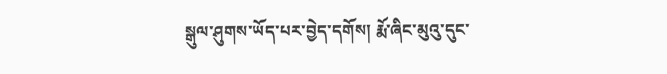སྒུལ་ཤུགས་ཡོད་པར་བྱེད་དགོས། རྨོ་ཞིང་མུའུ་དུང་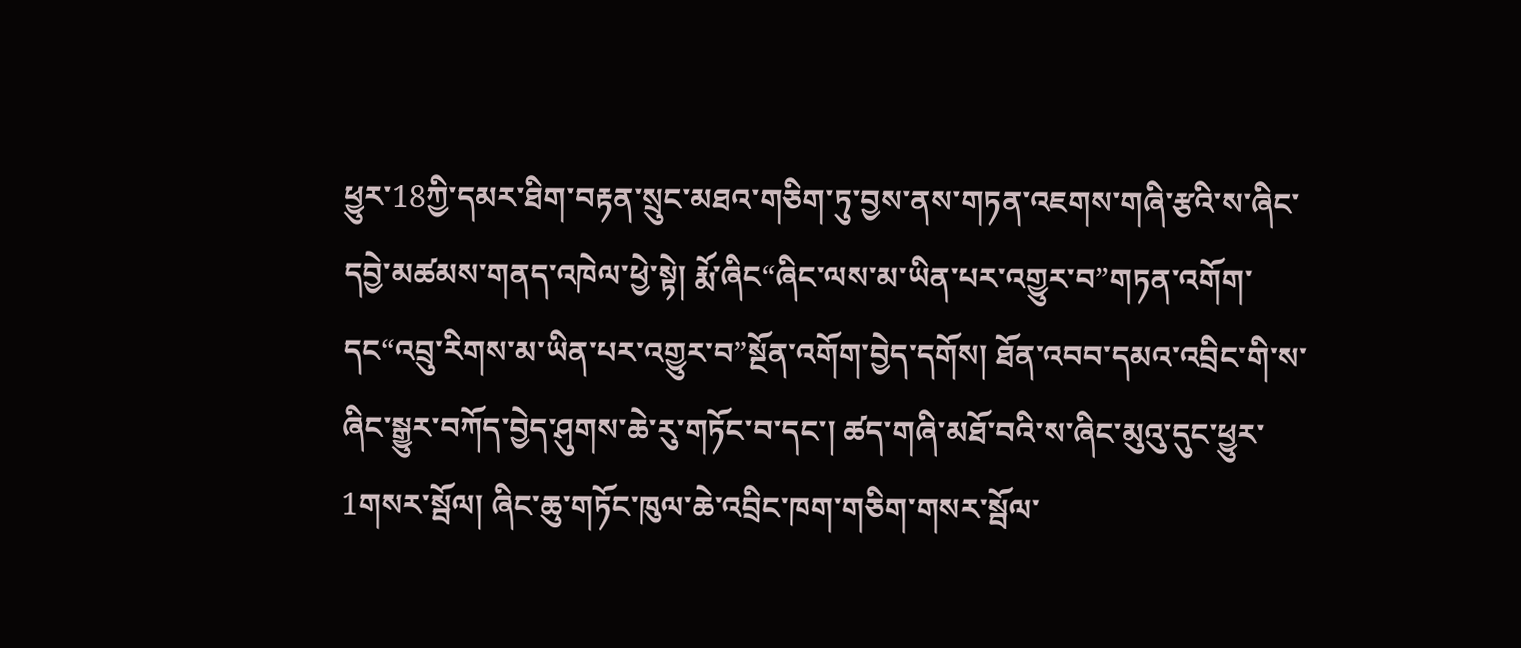ཕྱུར་18ཀྱི་དམར་ཐིག་བརྟན་སྲུང་མཐའ་གཅིག་ཏུ་བྱས་ནས་གཏན་འཇགས་གཞི་རྩའི་ས་ཞིང་དབྱེ་མཚམས་གནད་འཁེལ་ཕྱེ་སྟེ། རྨོ་ཞིང“ཞིང་ལས་མ་ཡིན་པར་འགྱུར་བ”གཏན་འགོག་དང“འབྲུ་རིགས་མ་ཡིན་པར་འགྱུར་བ”སྔོན་འགོག་བྱེད་དགོས། ཐོན་འབབ་དམའ་འབྲིང་གི་ས་ཞིང་སྒྱུར་བཀོད་བྱེད་ཤུགས་ཆེ་རུ་གཏོང་བ་དང་། ཚད་གཞི་མཐོ་བའི་ས་ཞིང་མུའུ་དུང་ཕྱུར་1གསར་སྦོལ། ཞིང་ཆུ་གཏོང་ཁུལ་ཆེ་འབྲིང་ཁག་གཅིག་གསར་སྦོལ་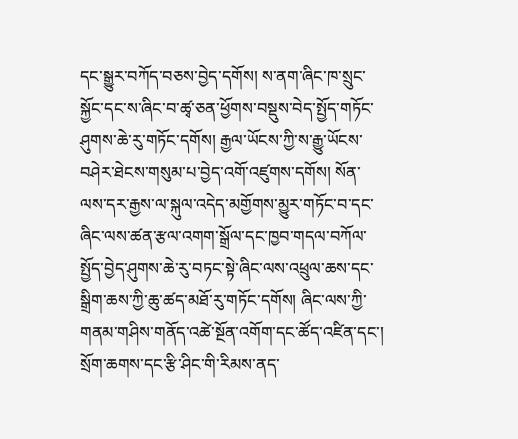དང་སྒྱུར་བཀོད་བཅས་བྱེད་དགོས། ས་ནག་ཞིང་ཁ་སྲུང་སྐྱོང་དང་ས་ཞིང་བ་ཚྭ་ཅན་ཕྱོགས་བསྡུས་བེད་སྤྱོད་གཏོང་ཤུགས་ཆེ་རུ་གཏོང་དགོས། རྒྱལ་ཡོངས་ཀྱི་ས་རྒྱུ་ཡོངས་བཤེར་ཐེངས་གསུམ་པ་བྱེད་འགོ་འཛུགས་དགོས། སོན་ལས་དར་རྒྱས་ལ་སྐུལ་འདེད་མགྱོགས་མྱུར་གཏོང་བ་དང་ཞིང་ལས་ཚན་རྩལ་འགག་སྒྲོལ་དང་ཁྱབ་གདལ་བཀོལ་སྤྱོད་བྱེད་ཤུགས་ཆེ་རུ་བཏང་སྟེ་ཞིང་ལས་འཕྲུལ་ཆས་དང་སྒྲིག་ཆས་ཀྱི་ཆུ་ཚད་མཐོ་རུ་གཏོང་དགོས། ཞིང་ལས་ཀྱི་གནམ་གཤིས་གནོད་འཚེ་སྔོན་འགོག་དང་ཚོད་འཛིན་དང་། སྲོག་ཆགས་དང་རྩི་ཤིང་གི་རིམས་ནད་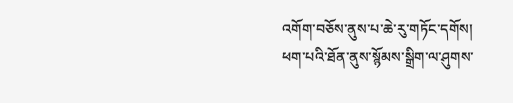འགོག་བཅོས་ནུས་པ་ཆེ་རུ་གཏོང་དགོས། ཕག་པའི་ཐོན་ནུས་སྙོམས་སྒྲིག་ལ་ཤུགས་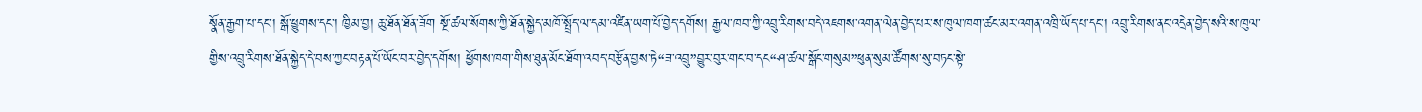སྣོན་རྒྱག་པ་དང་། སྒོ་ཕྱུགས་དང་། ཁྱིམ་བྱ། ཆུ་ཐོན་ཐོན་ཟོག སྔོ་ཚལ་སོགས་ཀྱི་ཐོན་སྐྱེད་མཁོ་སྤྲོད་ལ་དམ་འཛིན་ཡག་པོ་བྱེད་དགོས། རྒྱལ་ཁབ་ཀྱི་འབྲུ་རིགས་བདེ་འཇགས་འགན་ལེན་བྱེད་པར་ས་ཁུལ་ཁག་ཚང་མར་འགན་འཁྲི་ཡོད་པ་དང་། འབྲུ་རིགས་ནང་འདྲེན་བྱེད་སའི་ས་ཁུལ་གྱིས་འབྲུ་རིགས་ཐོན་སྐྱེད་དེ་བས་ཀྱང་བརྟན་པོ་ཡོང་བར་བྱེད་དགོས། ཕྱོགས་ཁག་གིས་ཐུན་མོང་ཐོག་འབད་བརྩོན་བྱས་ཏེ“ཟ་འབྲུ”བྱུར་བུར་གང་བ་དང“ཤ་ཚལ་སྒོང་གསུམ”ཕུན་སུམ་ཚོགས་སུ་བཏང་སྟེ་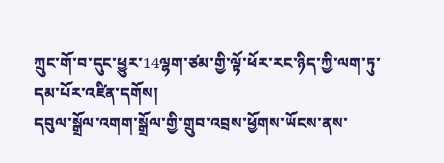ཀྲུང་གོ་བ་དུང་ཕྱུར་14ལྷག་ཙམ་གྱི་ལྟོ་ཕོར་རང་ཉིད་ཀྱི་ལག་ཏུ་དམ་པོར་འཛིན་དགོས།
དབུལ་སྒྲོལ་འགག་སྒྲོལ་གྱི་གྲུབ་འབྲས་ཕྱོགས་ཡོངས་ནས་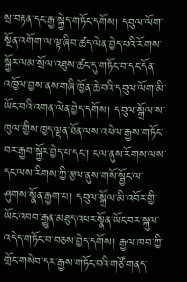སྲ་བརྟན་དང་རྒྱ་སྐྱེད་གཏོང་དགོས། དབུལ་ལོག་སྔོན་འགོག་ལ་ལྟ་ཞིབ་ཚད་ལེན་བྱེད་པའི་རོགས་སྐྱོར་ལམ་སྲོལ་འཐུས་ཚང་དུ་གཏོང་བ་དང་དོན་འཁྱོལ་བྱས་ནས་གཞི་ཁྱོན་ཆེ་བའི་དབུལ་ལོག་མི་ཡོང་བའི་འགན་ལེན་བྱེད་དགོས། དབུལ་སྒྲོལ་ས་ཁུལ་གྱིས་ཁྱད་ལྡན་ཐོན་ལས་འཕེལ་རྒྱས་གཏོང་བར་རྒྱབ་སྐྱོར་བྱེད་པ་དང་། ངལ་ནུས་རོགས་ལས་དང་ལས་རིགས་ཀྱི་རྩལ་ནུས་གསོ་སྦྱོང་ལ་ཤུགས་སྣོན་རྒྱག་པ། དབུལ་སྒྲོལ་མི་འབོར་གྱི་ཡོང་འབབ་རྒྱུན་མཐུད་འཕར་སྣོན་ཡོང་བར་སྐུལ་འདེད་གཏོང་བ་བཅས་བྱེད་དགོས། རྒྱལ་ཁབ་ཀྱི་གྲོང་གསེབ་དར་རྒྱས་གཏོང་བའི་གཙོ་གནད་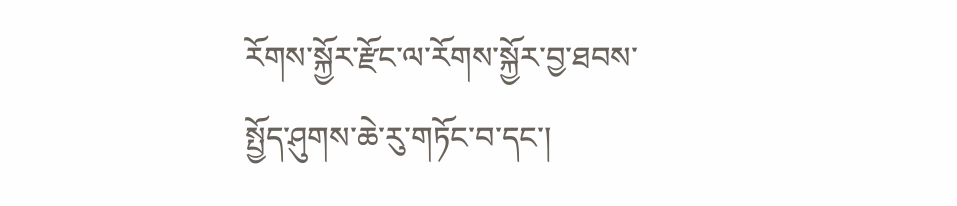རོགས་སྐྱོར་རྫོང་ལ་རོགས་སྐྱོར་བྱ་ཐབས་སྤྱོད་ཤུགས་ཆེ་རུ་གཏོང་བ་དང་།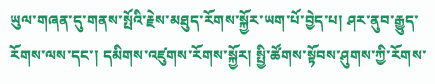ཡུལ་གཞན་དུ་གནས་སྤོའི་རྗེས་མཐུད་རོགས་སྐྱོར་ཡག་པོ་བྱེད་པ། ཤར་ནུབ་རྒྱུད་རོགས་ལས་དང་། དམིགས་འཛུགས་རོགས་སྐྱོར། སྤྱི་ཚོགས་སྟོབས་ཤུགས་ཀྱི་རོགས་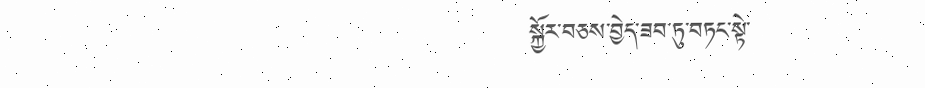སྐྱོར་བཅས་བྱེད་ཟབ་ཏུ་བཏང་སྟེ་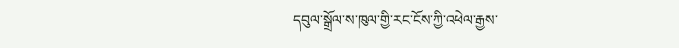དབུལ་སྒྲོལ་ས་ཁུལ་གྱི་རང་ངོས་ཀྱི་འཕེལ་རྒྱས་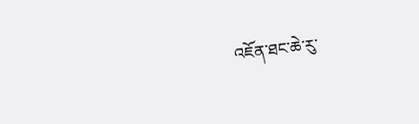འཇོན་ཐང་ཆེ་རུ་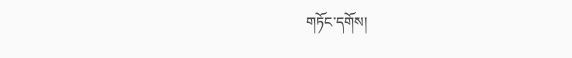གཏོང་དགོས།